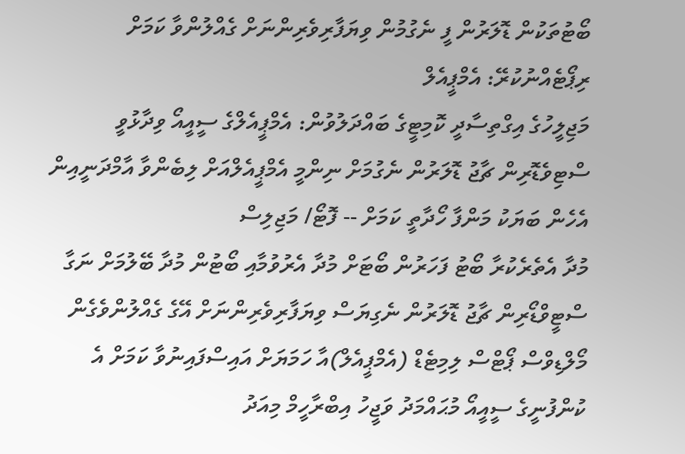ބޯޓުތަކުން ޑޮލަރުން ފީ ނެގުމުން ވިޔަފާރިވެރިންނަށް ގެއްލުންވާ ކަމަށް ރިޕޯޓެއްނުކުރޭ: އެމްޕީއެލް
މަޖިލީހުގެ އިގްތިސާދީ ކޮމިޓީގެ ބައްދަލުވުން: އެމްޕީއެލްގެ ސީއީއޯ ވިދާޅުވީ ސްޓިވެޑޮރިން ޗާޖު ޑޮލަރުން ނެގުމަށް ނިންމީ އެމްޕީއެލްއަށް ލިބެންވާ އާމްދަނީއިން އެހެން ބަޔަކު މަންފާ ހޯދާތީ ކަމަށް -- ފޮޓޯ/ މަޖިލިސް
މުދާ އެތެރެކުރާ ބޯޓު ފަހަރުން ބޯޓަށް މުދާ އެރުވުމާއި ބޯޓުން މުދާ ބޭލުމަށް ނަގާ ސްޓީވްޑޯރިން ޗާޖު ޑޮލަރުން ނެގިޔަސް ވިޔަފާރިވެރިންނަށް އޭގެ ގެއްލުންވެގެން މޯލްޑިވްސް ޕޯޓްސް ލިމިޓެޑް (އެމްޕީއެލް)އާ ހަމަޔަށް އައިސްފައިނުވާ ކަމަށް އެ ކުންފުނީގެ ސީއީއޯ މުޙައްމަދު ވަޖީހު އިބްރާހީމް މިއަދު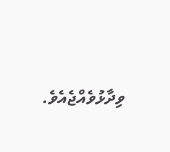ވިދާޅުވެއްޖެއެވެ.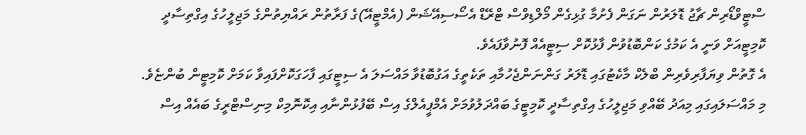ސްޓީވްޑޯރިން ޗާޖު ޑޮލަރުން ނަގަން ފެށުމާ ގުޅިގެން މޯލްޑިވްސް ޓްރޭޑް އެސޯސިއޭޝަން (އެމްޓީއޭ)ގެ ފަރާތުން ރައްޔިތުންގެ މަޖިލީހުގެ އިގްތިސާދީ ކޮމިޓީއަށް ވަނީ އެ ކަމުގެ ކަންބޮޑުވުން ފާޅުކޮށް ސިޓީއެއް ފޮނުވާފައެވެ.
އެ ގޮތުން ވިޔަފާރިވެރިން ބްލެކް މާކެޓުގައި ޑޮލަރު ގަންނަންޖެހުމާއި ތަކެތީގެ އަގުބޮޑުވާ މައްސަލަ އެ ސިޓީގައި ފާހަގަކޮށްފައިވާ ކަމަށް ކޮމިޓީން ބުންޏެވެ.
މި މައްސަލައިގައި މިއަދު ބޭއްވި މަޖިލީހުގެ އިގްތިސާދީ ކޮމިޓީގެ ބައްދަލުވުމަށް އެމްޕީއެލްގެ އިސް ބޭފުޅުންނާއި އިކޮނޮމިކް މިނިސްޓްރީގެ ބައެއް އިސް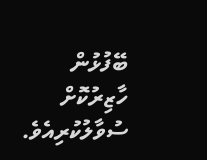ބޭފުޅުން ހާޒިރުކޮށް ސުވާލުކުރިއެވެ.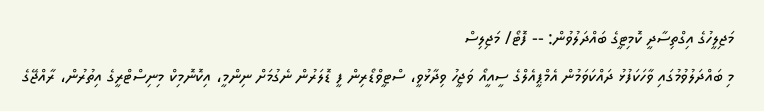މަޖިލީހުގެ އިގްތިސާދީ ކޮމިޓީގެ ބައްދަލުވުން: -- ފޮޓޯ/ މަޖިލިސް
މި ބައްދަލުވުމުގައި ވާހަކަފުޅު ދައްކަވަމުން އެމްޕީއެލްގެ ސީއީއޯ ވަޖީހު ވިދާޅުވީ، ސްޓީވްޑޯރިން ފީ ޑޮލަރުން ނެގުމަށް ނިންމީ، އިކޮނޮމިކް މިނިސްޓްރީގެ އިތުރުން، ރާއްޖޭގެ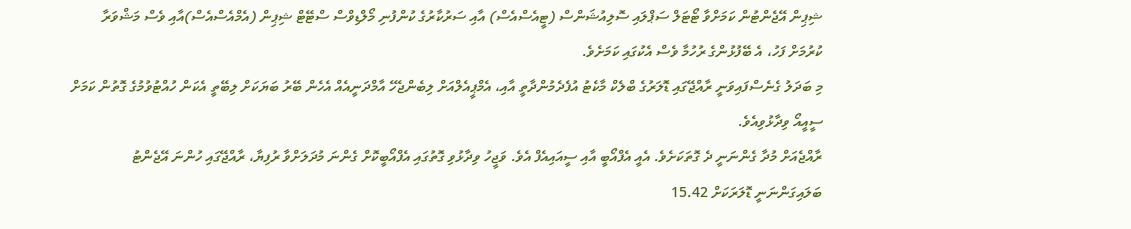ޝިޕިން އޭޖެންޓުން ކަމަށްވާ ޓޯޓަލް ސަޕްލައި ސޮލިއުޝަންސް (ޓީއެސްއެސް) އާއި ސަރުކާރުގެ ކުންފުނި މޯލްޑިވްސް ސްޓޭޓް ޝިޕިން (އެމްއެސްއެސް)އާއި ވެސް މަޝްވަރާ ކުރުމަށް ފަހު، އެ ބޭފުޅުންގެ ރުހުމާ ވެސް އެކުގައި ކަމަށެވެ.
މި ބަދަލު ގެނެސްފައިވަނީ ރާއްޖޭގައި ޑޮލަރުގެ ބްލެކް މާކެޓު އުފެދެމުންދާތީ އާއި، އެމްޕީއެލްއަށް ލިބެންޖެހޭ އާމްދަނީއެއް އެހެން ބޭރު ބަޔަކަށް ލިބޭތީ އެކަން ހުއްޓުވުމުގެ ގޮތުން ކަމަށް ސީއީއޯ ވިދާޅުވިއެވެ.
ރާއްޖެއަށް މުދާ ގެންނަނީ ދެ ގޮތަކަށެވެ. އެއީ އެފްއޯބީ އާއި ސީއައިއެފް އެވެ. ވަޖީހު ވިދާޅުވި ގޮތުގައި އެފްއޯބީކޮށް ގެންނަ މުދަލަށްވާ ރުފިޔާ، ރާއްޖޭގައި ހުންނަ އޭޖެންޓު ބަލައިގަންނަނީ ޑޮލަރަކަށް 15.42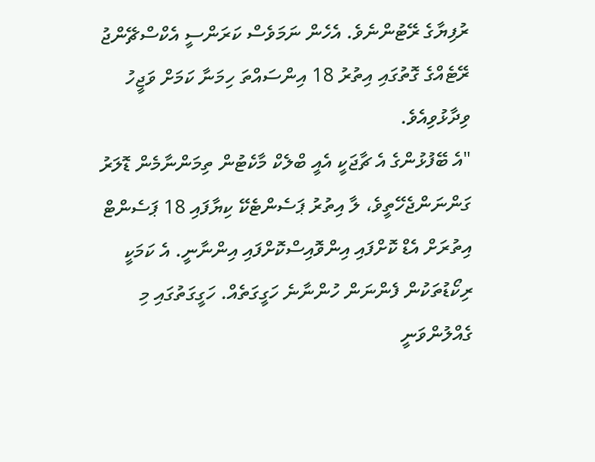ރުފިޔާގެ ރޭޓުންނެވެ. އެހެން ނަމަވެސް ކަރަންސީ އެކްސްޗޭންޖު ރޭޓެއްގެ ގޮތުގައި އިތުރު 18 އިންސައްތަ ހިމަނާ ކަމަށް ވަޖީހު ވިދާޅުވިއެވެ.
"އެ ބޭފުޅުންގެ އެ ޗާޖަކީ އެއީ ބްލެކް މާކެޓުން ތިމަންނާމެން ޑޮލަރު ގަންނަންޖެހޭތީވެ، ލާ އިތުރު ޕަސެންޓެކޭ ކިޔާފައި 18 ޕަސެންޓް އިތުރަށް އެޑް ކޮށްފައި އިންވޮއިސްކޮށްފައި އިންނާނީ. އެ ކަމަކީ ރިކޯޑުތަކުން ފެންނަން ހުންނާނެ ހަގީގަތެއް. ހަގީގަތުގައި މި ގެއްލުންވަނީ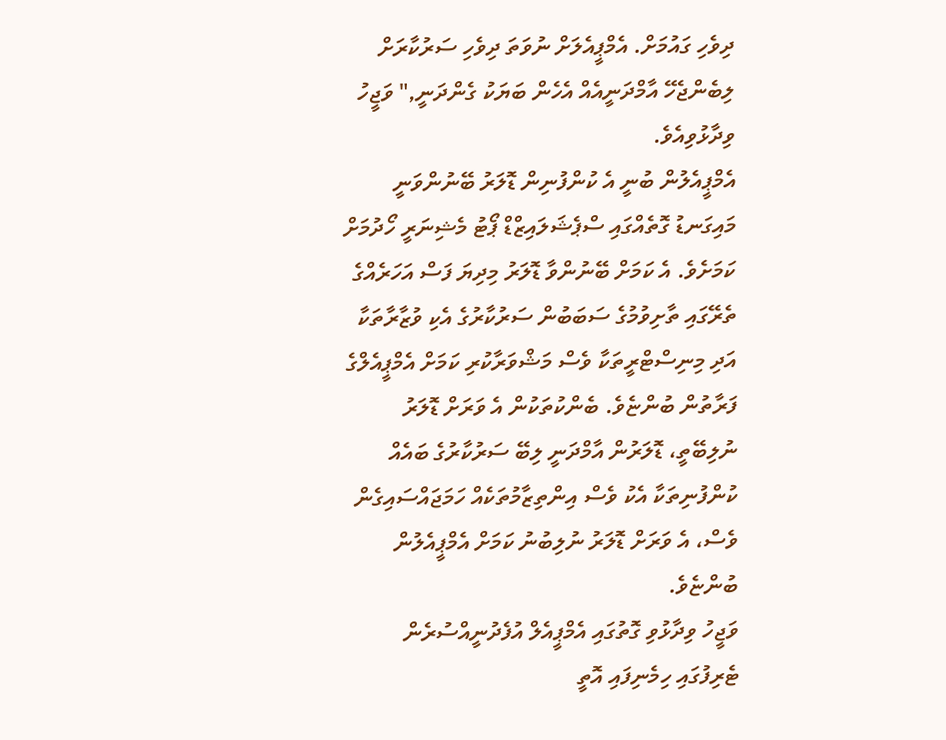ދިވެހި ގައުމަށް. އެމްޕީއެލަށް ނުވަތަ ދިވެހި ސަރުކާރަށް ލިބެންޖެހޭ އާމްދަނީއެއް އެހެން ބަޔަކު ގެންދަނީ," ވަޖީހު ވިދާޅުވިއެވެ.
އެމްޕީއެލުން ބުނީ އެ ކުންފުނިން ޑޮލަރު ބޭނުންވަނީ މައިގަނޑު ގޮތެއްގައި ސްޕެޝަލައިޒްޑް ޕޯޓު މެޝިނަރީ ހޯދުމަށް ކަމަށެވެ. އެ ކަމަށް ބޭނުންވާ ޑޮލަރު މިދިޔަ ފަސް އަހަރެއްގެ ތެރޭގައި ތާށިވުމުގެ ސަބަބުން ސަރުކާރުގެ އެކި ވުޒާރާތަކާ އަދި މިނިސްޓްރީތަކާ ވެސް މަޝްވަރާކުރި ކަމަށް އެމްޕީއެލްގެ ފަރާތުން ބުންޏެވެ. ބެންކުތަކުން އެ ވަރަށް ޑޮލަރު ނުލިބޭތީ، ޑޮލަރުން އާމްދަނީ ލިބޭ ސަރުކާރުގެ ބައެއް ކުންފުނިތަކާ އެކު ވެސް އިންތިޒާމުތަކެއް ހަމަޖައްސައިގެން ވެސް، އެ ވަރަށް ޑޮލަރު ނުލިބުނު ކަމަށް އެމްޕީއެލުން ބުންޏެވެ.
ވަޖީހު ވިދާޅުވި ގޮތުގައި އެމްޕީއެލް އުފެދުނީއްސުރެން ޓެރިފުގައި ހިމެނިފައި އޮތީ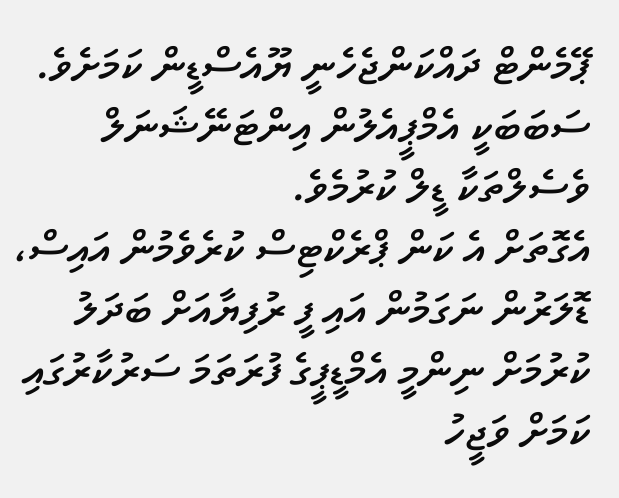ޕޭމެންޓް ދައްކަންޖެހެނީ ޔޫއެސްޑީން ކަމަށެވެ. ސަބަބަކީ އެމްޕީއެލުން އިންޓަނޭޝަނަލް ވެސެލްތަކާ ޑީލް ކުރުމެވެ.
އެގޮތަށް އެ ކަން ޕްރެކްޓިސް ކުރެވެމުން އައިސް، ޑޮލަރުން ނަގަމުން އައި ފީ ރުފިޔާއަށް ބަދަލު ކުރުމަށް ނިންމީ އެމްޑީޕީގެ ފުރަތަމަ ސަރުކާރުގައި ކަމަށް ވަޖީހު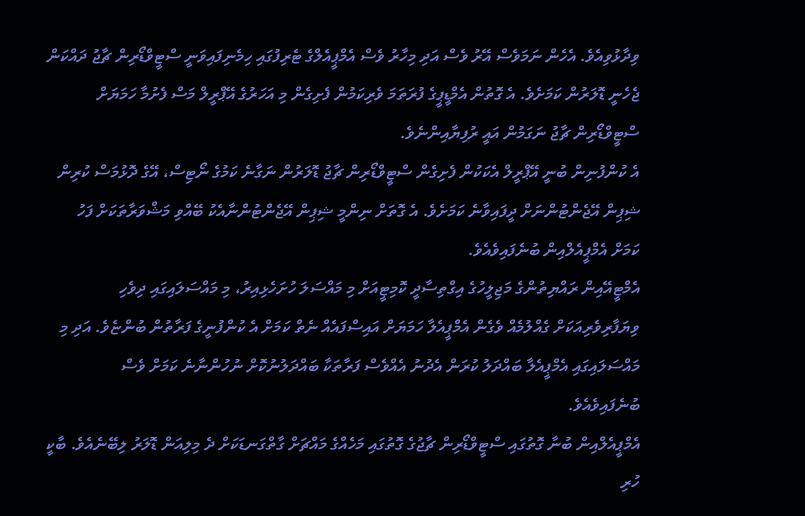ވިދާޅުވިއެވެ. އެހެން ނަމަވެސް އޭރު ވެސް އަދި މިހާރު ވެސް އެމްޕީއެލްގެ ޓެރިފުގައި ހިމެނިފައިވަނީ ސްޓީވްޑޯރިން ޗާޖު ދައްކަން ޖެހެނީ ޑޮލަރުން ކަމަށެވެ. އެ ގޮތުން އެމްޑީޕީގެ ފުރަތަމަ ވެރިކަމުން ފެށިގެން މި އަހަރުގެ އޭޕްރީލް މަސް ފެށުމާ ހަމަޔަށް ސްޓީވްޑޯރިން ޗާޖު ނަގަމުން އައީ ރުފިޔާއިންނެވެ.
އެ ކުންފުނިން ބުނީ އޭޕްރީލް އެކަކުން ފެށިގެން ސްޓީވްޑޯރިން ޗާޖު ޑޮލަރުން ނަގާނެ ކަމުގެ ނޯޓިސް، އޭގެ ދޮޅުމަސް ކުރިން ޝިޕިން އޭޖެންޓުންނަށް ދީފައިވާނެ ކަމަށެވެ. އެ ގޮތަށް ނިންމީ ޝިޕިން އޭޖެންޓުންނާއެކު ބޭއްވި މަޝްވަރާތަކަށް ފަހު ކަމަށް އެމްޕީއެލްއިން ބުނެފައިވެއެވެ.
އެމްޓީއޭއިން ރައްޔިތުންގެ މަޖިލީހުގެ އިގްތިސާދީ ކޮމިޓީއަށް މި މައްސަލަ ހުށަހެޅިއިރު، މި މައްސަލައިގައި ދިވެހި ވިޔަފާރިވެރިއަކަށް ގެއްލުމެއް ވެގެން އެމްޕީއެލާ ހަމަޔަށް އައިސްފައެއް ނެތް ކަމަށް އެ ކުންފުނީގެ ފަރާތުން ބުންޏެވެ. އަދި މި މައްސަލައިގައި އެމްޕީއެލާ ބައްދަލު ކުރަން އެދުނު އެއްވެސް ފަރާތަކާ ބައްދަލުނުކޮށް ނުހުންނާނެ ކަމަށް ވެސް ބުނެފައިވެއެވެ.
އެމްޕީއެލްއިން ބުނާ ގޮތުގައި ސްޓީވްޑޯރިން ޗާޖުގެ ގޮތުގައި މަހެއްގެ މައްޗަށް ގާތްގަނޑަކަށް ދެ މިލިއަން ޑޮލަރު ލިބޭނެއެވެ. ބާކީ ހުރި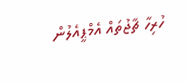ހުރިހާ ޗާޖުތައް އެމްޕީއެލުން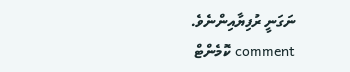ނަގަނީ ރުފިޔާއިންނެވެ.
comment ކޮމެންޓް